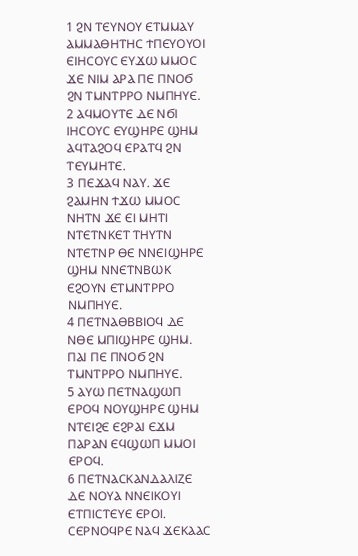1 ϨⲚ ⲦⲈⲨⲚⲞⲨ ⲈⲦⲘⲘⲀⲨ ⲀⲘⲘⲀⲐⲎⲦⲎⲤ ϮⲠⲈⲨⲞⲨⲞⲒ ⲈⲒⲎⲤⲞⲨⲤ ⲈⲨϪⲰ ⲘⲘⲞⲤ ϪⲈ ⲚⲒⲘ ⲀⲢⲀ ⲠⲈ ⲠⲚⲞϬ ϨⲚ ⲦⲘⲚⲦⲢⲢⲞ ⲚⲘⲠⲎⲨⲈ.
2 ⲀϤⲘⲞⲨⲦⲈ ⲆⲈ ⲚϬⲒ ⲒⲎⲤⲞⲨⲤ ⲈⲨϢⲎⲢⲈ ϢⲎⲘ ⲀϤⲦⲀϨⲞϤ ⲈⲢⲀⲦϤ ϨⲚ ⲦⲈⲨⲘⲎⲦⲈ.
3 ⲠⲈϪⲀϤ ⲚⲀⲨ. ϪⲈ ϨⲀⲘⲎⲚ ϮϪⲰ ⲘⲘⲞⲤ ⲚⲎⲦⲚ ϪⲈ ⲈⲒ ⲘⲎⲦⲒ ⲚⲦⲈⲦⲚⲔⲈⲦ ⲦⲎⲨⲦⲚ ⲚⲦⲈⲦⲚⲢ ⲐⲈ ⲚⲚⲈⲒϢⲎⲢⲈ ϢⲎⲘ ⲚⲚⲈⲦⲚⲂⲰⲔ ⲈϨⲞⲨⲚ ⲈⲦⲘⲚⲦⲢⲢⲞ ⲚⲘⲠⲎⲨⲈ.
4 ⲠⲈⲦⲚⲀⲐⲂⲂⲒⲞϤ ⲆⲈ ⲚⲐⲈ ⲘⲠⲒϢⲎⲢⲈ ϢⲎⲘ. ⲠⲀⲒ ⲠⲈ ⲠⲚⲞϬ ϨⲚ ⲦⲘⲚⲦⲢⲢⲞ ⲚⲘⲠⲎⲨⲈ.
5 ⲀⲨⲰ ⲠⲈⲦⲚⲀϢⲰⲠ ⲈⲢⲞϤ ⲚⲞⲨϢⲎⲢⲈ ϢⲎⲘ ⲚⲦⲈⲒϨⲈ ⲈϨⲢⲀⲒ ⲈϪⲘ ⲠⲀⲢⲀⲚ ⲈϤϢⲰⲠ ⲘⲘⲞⲒ ⲈⲢⲞϤ.
6 ⲠⲈⲦⲚⲀⲤⲔⲀⲚⲆⲀⲖⲒⲌⲈ ⲆⲈ ⲚⲞⲨⲀ ⲚⲚⲈⲒⲔⲞⲨⲒ ⲈⲦⲠⲒⲤⲦⲈⲨⲈ ⲈⲢⲞⲒ. ⲤⲈⲢⲚⲞϤⲢⲈ ⲚⲀϤ ϪⲈⲔⲀⲀⲤ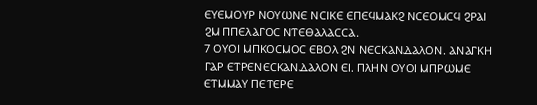ⲈⲨⲈⲘⲞⲨⲢ ⲚⲞⲨⲰⲚⲈ ⲚⲤⲒⲔⲈ ⲈⲠⲈϤⲘⲀⲔϨ ⲚⲤⲈⲞⲘⲤϤ ϨⲢⲀⲒ ϨⲘ ⲠⲠⲈⲖⲀⲄⲞⲤ ⲚⲦⲈⲐⲀⲖⲀⲤⲤⲀ.
7 ⲞⲨⲞⲒ ⲘⲠⲔⲞⲤⲘⲞⲤ ⲈⲂⲞⲖ ϨⲚ ⲚⲈⲤⲔⲀⲚⲆⲀⲖⲞⲚ. ⲀⲚⲀⲄⲔⲎ ⲄⲀⲢ ⲈⲦⲢⲈⲚⲈⲤⲔⲀⲚⲆⲀⲖⲞⲚ ⲈⲒ. ⲠⲖⲎⲚ ⲞⲨⲞⲒ ⲘⲠⲢⲰⲘⲈ ⲈⲦⲘⲘⲀⲨ ⲠⲈⲦⲈⲢⲈ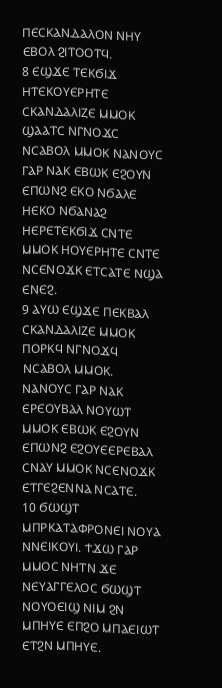ⲠⲈⲤⲔⲀⲚⲆⲀⲖⲞⲚ ⲚⲎⲨ ⲈⲂⲞⲖ ϨⲒⲦⲞⲞⲦϤ.
8 ⲈϢϪⲈ ⲦⲈⲔϬⲒϪ ⲎⲦⲈⲔⲞⲨⲈⲢⲎⲦⲈ ⲤⲔⲀⲚⲆⲀⲖⲒⲌⲈ ⲘⲘⲞⲔ ϢⲀⲀⲦⲤ ⲚⲄⲚⲞϪⲤ ⲚⲤⲀⲂⲞⲖ ⲘⲘⲞⲔ ⲚⲀⲚⲞⲨⲤ ⲄⲀⲢ ⲚⲀⲔ ⲈⲂⲰⲔ ⲈϨⲞⲨⲚ ⲈⲠⲰⲚϨ ⲈⲔⲞ ⲚϬⲀⲖⲈ ⲎⲈⲔⲞ ⲚϬⲀⲚⲀϨ ⲎⲈⲢⲈⲦⲈⲔϬⲒϪ ⲤⲚⲦⲈ ⲘⲘⲞⲔ ⲎⲞⲨⲈⲢⲎⲦⲈ ⲤⲚⲦⲈ ⲚⲤⲈⲚⲞϪⲔ ⲈⲦⲤⲀⲦⲈ ⲚϢⲀ ⲈⲚⲈϨ.
9 ⲀⲨⲰ ⲈϢϪⲈ ⲠⲈⲔⲂⲀⲖ ⲤⲔⲀⲚⲆⲀⲖⲒⲌⲈ ⲘⲘⲞⲔ ⲠⲞⲢⲔϤ ⲚⲄⲚⲞϪϤ ⲚⲤⲀⲂⲞⲖ ⲘⲘⲞⲔ. ⲚⲀⲚⲞⲨⲤ ⲄⲀⲢ ⲚⲀⲔ ⲈⲢⲈⲞⲨⲂⲀⲖ ⲚⲞⲨⲰⲦ ⲘⲘⲞⲔ ⲈⲂⲰⲔ ⲈϨⲞⲨⲚ ⲈⲠⲰⲚϨ ⲈϨⲞⲨⲈⲈⲢⲈⲂⲀⲖ ⲤⲚⲀⲨ ⲘⲘⲞⲔ ⲚⲤⲈⲚⲞϪⲔ ⲈⲦⲄⲈϨⲈⲚⲚⲀ ⲚⲤⲀⲦⲈ.
10 ϬⲰϢⲦ ⲘⲠⲢⲔⲀⲦⲀⲪⲢⲞⲚⲈⲒ ⲚⲞⲨⲀ ⲚⲚⲈⲒⲔⲞⲨⲒ. ϮϪⲰ ⲄⲀⲢ ⲘⲘⲞⲤ ⲚⲎⲦⲚ ϪⲈ ⲚⲈⲨⲀⲄⲄⲈⲖⲞⲤ ϬⲰϢⲦ ⲚⲞⲨⲞⲈⲒϢ ⲚⲒⲘ ϨⲚ ⲘⲠⲎⲨⲈ ⲈⲠϨⲞ ⲘⲠⲀⲈⲒⲰⲦ ⲈⲦϨⲚ ⲘⲠⲎⲨⲈ.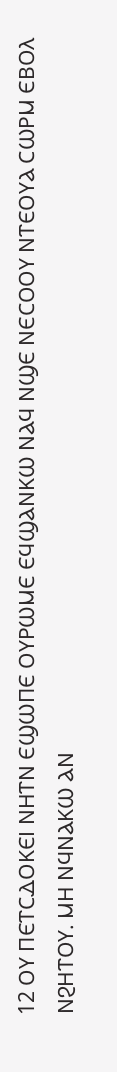12 ⲞⲨ ⲠⲈⲦⲤⲆⲞⲔⲈⲒ ⲚⲎⲦⲚ ⲈϢⲰⲠⲈ ⲞⲨⲢⲰⲘⲈ ⲈϤϢⲀⲚⲔⲰ ⲚⲀϤ ⲚϢⲈ ⲚⲈⲤⲞⲞⲨ ⲚⲦⲈⲞⲨⲀ ⲤⲰⲢⲘ ⲈⲂⲞⲖ ⲚϨⲎⲦⲞⲨ. ⲘⲎ ⲚϤⲚⲀⲔⲰ ⲀⲚ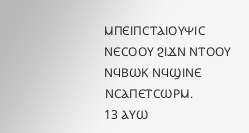ⲘⲠⲈⲒⲠⲤⲦⲀⲒⲞⲨⲮⲒⲤ ⲚⲈⲤⲞⲞⲨ ϨⲒϪⲚ ⲚⲦⲞⲞⲨ ⲚϤⲂⲰⲔ ⲚϤϢⲒⲚⲈ ⲚⲤⲀⲠⲈⲦⲤⲰⲢⲘ.
13 ⲀⲨⲰ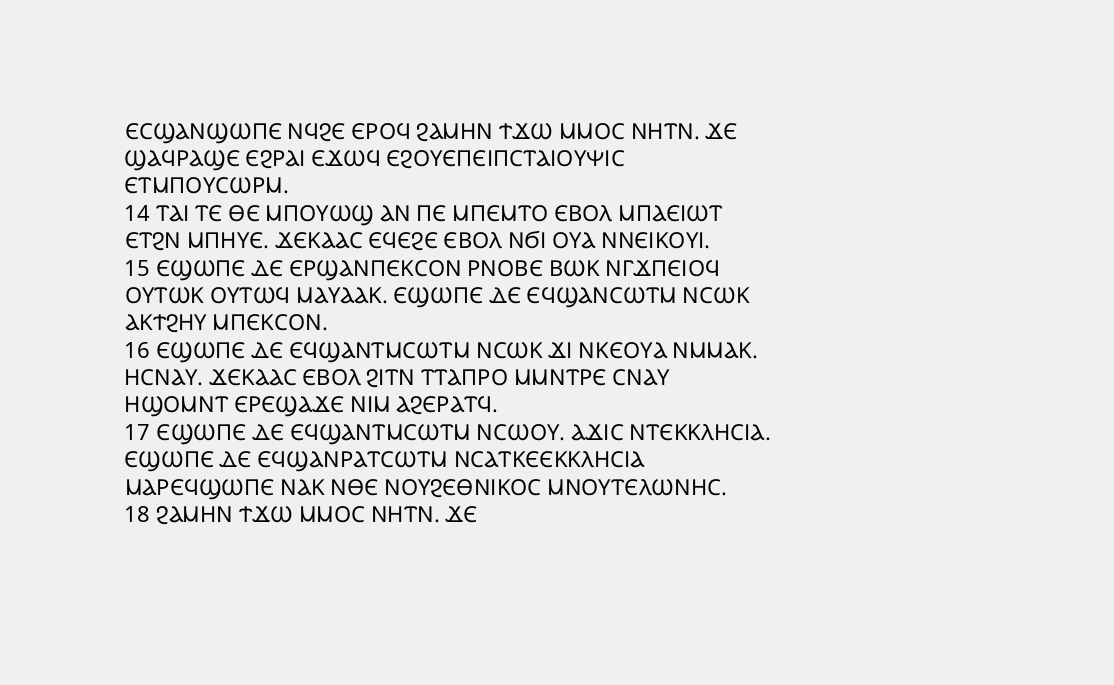ⲈⲤϢⲀⲚϢⲰⲠⲈ ⲚϤϨⲈ ⲈⲢⲞϤ ϨⲀⲘⲎⲚ ϮϪⲰ ⲘⲘⲞⲤ ⲚⲎⲦⲚ. ϪⲈ ϢⲀϤⲢⲀϢⲈ ⲈϨⲢⲀⲒ ⲈϪⲰϤ ⲈϨⲞⲨⲈⲠⲈⲒⲠⲤⲦⲀⲒⲞⲨⲮⲒⲤ ⲈⲦⲘⲠⲞⲨⲤⲰⲢⲘ.
14 ⲦⲀⲒ ⲦⲈ ⲐⲈ ⲘⲠⲞⲨⲰϢ ⲀⲚ ⲠⲈ ⲘⲠⲈⲘⲦⲞ ⲈⲂⲞⲖ ⲘⲠⲀⲈⲒⲰⲦ ⲈⲦϨⲚ ⲘⲠⲎⲨⲈ. ϪⲈⲔⲀⲀⲤ ⲈϤⲈϨⲈ ⲈⲂⲞⲖ ⲚϬⲒ ⲞⲨⲀ ⲚⲚⲈⲒⲔⲞⲨⲒ.
15 ⲈϢⲰⲠⲈ ⲆⲈ ⲈⲢϢⲀⲚⲠⲈⲔⲤⲞⲚ ⲢⲚⲞⲂⲈ ⲂⲰⲔ ⲚⲄϪⲠⲈⲒⲞϤ ⲞⲨⲦⲰⲔ ⲞⲨⲦⲰϤ ⲘⲀⲨⲀⲀⲔ. ⲈϢⲰⲠⲈ ⲆⲈ ⲈϤϢⲀⲚⲤⲰⲦⲘ ⲚⲤⲰⲔ ⲀⲔϮϨⲎⲨ ⲘⲠⲈⲔⲤⲞⲚ.
16 ⲈϢⲰⲠⲈ ⲆⲈ ⲈϤϢⲀⲚⲦⲘⲤⲰⲦⲘ ⲚⲤⲰⲔ ϪⲒ ⲚⲔⲈⲞⲨⲀ ⲚⲘⲘⲀⲔ. ⲎⲤⲚⲀⲨ. ϪⲈⲔⲀⲀⲤ ⲈⲂⲞⲖ ϨⲒⲦⲚ ⲦⲦⲀⲠⲢⲞ ⲘⲘⲚⲦⲢⲈ ⲤⲚⲀⲨ ⲎϢⲞⲘⲚⲦ ⲈⲢⲈϢⲀϪⲈ ⲚⲒⲘ ⲀϨⲈⲢⲀⲦϤ.
17 ⲈϢⲰⲠⲈ ⲆⲈ ⲈϤϢⲀⲚⲦⲘⲤⲰⲦⲘ ⲚⲤⲰⲞⲨ. ⲀϪⲒⲤ ⲚⲦⲈⲔⲔⲖⲎⲤⲒⲀ. ⲈϢⲰⲠⲈ ⲆⲈ ⲈϤϢⲀⲚⲢⲀⲦⲤⲰⲦⲘ ⲚⲤⲀⲦⲔⲈⲈⲔⲔⲖⲎⲤⲒⲀ ⲘⲀⲢⲈϤϢⲰⲠⲈ ⲚⲀⲔ ⲚⲐⲈ ⲚⲞⲨϨⲈⲐⲚⲒⲔⲞⲤ ⲘⲚⲞⲨⲦⲈⲖⲰⲚⲎⲤ.
18 ϨⲀⲘⲎⲚ ϮϪⲰ ⲘⲘⲞⲤ ⲚⲎⲦⲚ. ϪⲈ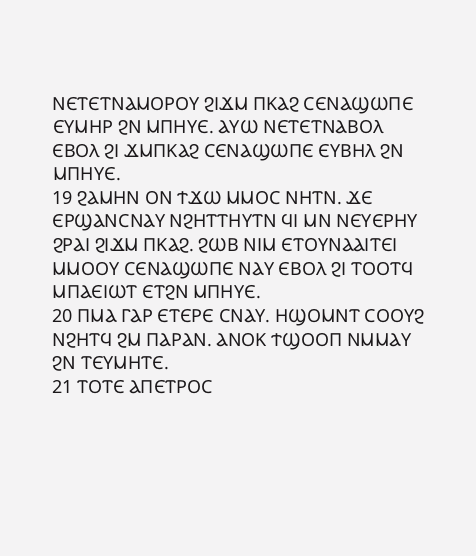ⲚⲈⲦⲈⲦⲚⲀⲘⲞⲢⲞⲨ ϨⲒϪⲘ ⲠⲔⲀϨ ⲤⲈⲚⲀϢⲰⲠⲈ ⲈⲨⲘⲎⲢ ϨⲚ ⲘⲠⲎⲨⲈ. ⲀⲨⲰ ⲚⲈⲦⲈⲦⲚⲀⲂⲞⲖ ⲈⲂⲞⲖ ϨⲒ ϪⲘⲠⲔⲀϨ ⲤⲈⲚⲀϢⲰⲠⲈ ⲈⲨⲂⲎⲖ ϨⲚ ⲘⲠⲎⲨⲈ.
19 ϨⲀⲘⲎⲚ ⲞⲚ ϮϪⲰ ⲘⲘⲞⲤ ⲚⲎⲦⲚ. ϪⲈ ⲈⲢϢⲀⲚⲤⲚⲀⲨ ⲚϨⲎⲦⲦⲎⲨⲦⲚ ϤⲒ ⲘⲚ ⲚⲈⲨⲈⲢⲎⲨ ϨⲢⲀⲒ ϨⲒϪⲘ ⲠⲔⲀϨ. ϨⲰⲂ ⲚⲒⲘ ⲈⲦⲞⲨⲚⲀⲀⲒⲦⲈⲒ ⲘⲘⲞⲞⲨ ⲤⲈⲚⲀϢⲰⲠⲈ ⲚⲀⲨ ⲈⲂⲞⲖ ϨⲒ ⲦⲞⲞⲦϤ ⲘⲠⲀⲈⲒⲰⲦ ⲈⲦϨⲚ ⲘⲠⲎⲨⲈ.
20 ⲠⲘⲀ ⲄⲀⲢ ⲈⲦⲈⲢⲈ ⲤⲚⲀⲨ. ⲎϢⲞⲘⲚⲦ ⲤⲞⲞⲨϨ ⲚϨⲎⲦϤ ϨⲘ ⲠⲀⲢⲀⲚ. ⲀⲚⲞⲔ ϮϢⲞⲞⲠ ⲚⲘⲘⲀⲨ ϨⲚ ⲦⲈⲨⲘⲎⲦⲈ.
21 ⲦⲞⲦⲈ ⲀⲠⲈⲦⲢⲞⲤ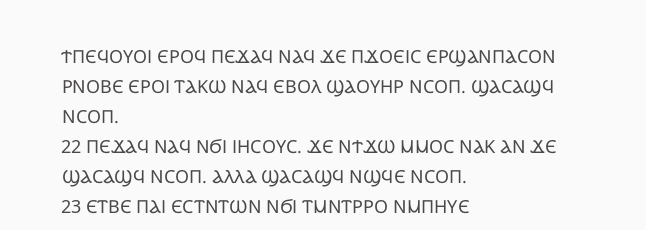ϮⲠⲈϤⲞⲨⲞⲒ ⲈⲢⲞϤ ⲠⲈϪⲀϤ ⲚⲀϤ ϪⲈ ⲠϪⲞⲈⲒⲤ ⲈⲢϢⲀⲚⲠⲀⲤⲞⲚ ⲢⲚⲞⲂⲈ ⲈⲢⲞⲒ ⲦⲀⲔⲰ ⲚⲀϤ ⲈⲂⲞⲖ ϢⲀⲞⲨⲎⲢ ⲚⲤⲞⲠ. ϢⲀⲤⲀϢϤ ⲚⲤⲞⲠ.
22 ⲠⲈϪⲀϤ ⲚⲀϤ ⲚϬⲒ ⲒⲎⲤⲞⲨⲤ. ϪⲈ ⲚϮϪⲰ ⲘⲘⲞⲤ ⲚⲀⲔ ⲀⲚ ϪⲈ ϢⲀⲤⲀϢϤ ⲚⲤⲞⲠ. ⲀⲖⲖⲀ ϢⲀⲤⲀϢϤ ⲚϢϤⲈ ⲚⲤⲞⲠ.
23 ⲈⲦⲂⲈ ⲠⲀⲒ ⲈⲤⲦⲚⲦⲰⲚ ⲚϬⲒ ⲦⲘⲚⲦⲢⲢⲞ ⲚⲘⲠⲎⲨⲈ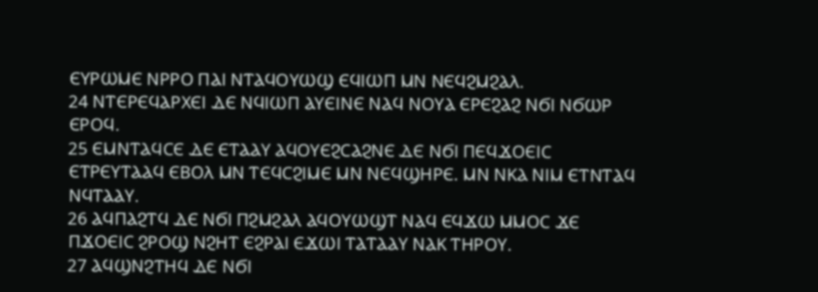ⲈⲨⲢⲰⲘⲈ ⲚⲢⲢⲞ ⲠⲀⲒ ⲚⲦⲀϤⲞⲨⲰϢ ⲈϤⲒⲰⲠ ⲘⲚ ⲚⲈϤϨⲘϨⲀⲖ.
24 ⲚⲦⲈⲢⲈϤⲀⲢⲬⲈⲒ ⲆⲈ ⲚϤⲒⲰⲠ ⲀⲨⲈⲒⲚⲈ ⲚⲀϤ ⲚⲞⲨⲀ ⲈⲢⲈϨⲀϨ ⲚϬⲒ ⲚϬⲰⲢ ⲈⲢⲞϤ.
25 ⲈⲘⲚⲦⲀϤⲤⲈ ⲆⲈ ⲈⲦⲀⲀⲨ ⲀϤⲞⲨⲈϨⲤⲀϨⲚⲈ ⲆⲈ ⲚϬⲒ ⲠⲈϤϪⲞⲈⲒⲤ ⲈⲦⲢⲈⲨⲦⲀⲀϤ ⲈⲂⲞⲖ ⲘⲚ ⲦⲈϤⲤϨⲒⲘⲈ ⲘⲚ ⲚⲈϤϢⲎⲢⲈ. ⲘⲚ ⲚⲔⲀ ⲚⲒⲘ ⲈⲦⲚⲦⲀϤ ⲚϤⲦⲀⲀⲨ.
26 ⲀϤⲠⲀϨⲦϤ ⲆⲈ ⲚϬⲒ ⲠϨⲘϨⲀⲖ ⲀϤⲞⲨⲰϢⲦ ⲚⲀϤ ⲈϤϪⲰ ⲘⲘⲞⲤ ϪⲈ ⲠϪⲞⲈⲒⲤ ϨⲢⲞϢ ⲚϨⲎⲦ ⲈϨⲢⲀⲒ ⲈϪⲰⲒ ⲦⲀⲦⲀⲀⲨ ⲚⲀⲔ ⲦⲎⲢⲞⲨ.
27 ⲀϤϢⲚϨⲦⲎϤ ⲆⲈ ⲚϬⲒ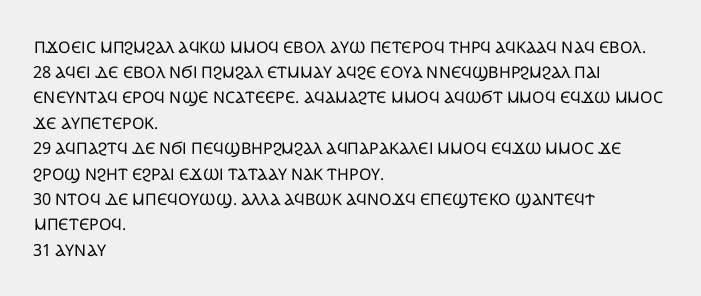ⲠϪⲞⲈⲒⲤ ⲘⲠϨⲘϨⲀⲖ ⲀϤⲔⲰ ⲘⲘⲞϤ ⲈⲂⲞⲖ ⲀⲨⲰ ⲠⲈⲦⲈⲢⲞϤ ⲦⲎⲢϤ ⲀϤⲔⲀⲀϤ ⲚⲀϤ ⲈⲂⲞⲖ.
28 ⲀϤⲈⲒ ⲆⲈ ⲈⲂⲞⲖ ⲚϬⲒ ⲠϨⲘϨⲀⲖ ⲈⲦⲘⲘⲀⲨ ⲀϤϨⲈ ⲈⲞⲨⲀ ⲚⲚⲈϤϢⲂⲎⲢϨⲘϨⲀⲖ ⲠⲀⲒ ⲈⲚⲈⲨⲚⲦⲀϤ ⲈⲢⲞϤ ⲚϢⲈ ⲚⲤⲀⲦⲈⲈⲢⲈ. ⲀϤⲀⲘⲀϨⲦⲈ ⲘⲘⲞϤ ⲀϤⲰϬⲦ ⲘⲘⲞϤ ⲈϤϪⲰ ⲘⲘⲞⲤ ϪⲈ ⲀⲨⲠⲈⲦⲈⲢⲞⲔ.
29 ⲀϤⲠⲀϨⲦϤ ⲆⲈ ⲚϬⲒ ⲠⲈϤϢⲂⲎⲢϨⲘϨⲀⲖ ⲀϤⲠⲀⲢⲀⲔⲀⲖⲈⲒ ⲘⲘⲞϤ ⲈϤϪⲰ ⲘⲘⲞⲤ ϪⲈ ϨⲢⲞϢ ⲚϨⲎⲦ ⲈϨⲢⲀⲒ ⲈϪⲰⲒ ⲦⲀⲦⲀⲀⲨ ⲚⲀⲔ ⲦⲎⲢⲞⲨ.
30 ⲚⲦⲞϤ ⲆⲈ ⲘⲠⲈϤⲞⲨⲰϢ. ⲀⲖⲖⲀ ⲀϤⲂⲰⲔ ⲀϤⲚⲞϪϤ ⲈⲠⲈϢⲦⲈⲔⲞ ϢⲀⲚⲦⲈϤϮ ⲘⲠⲈⲦⲈⲢⲞϤ.
31 ⲀⲨⲚⲀⲨ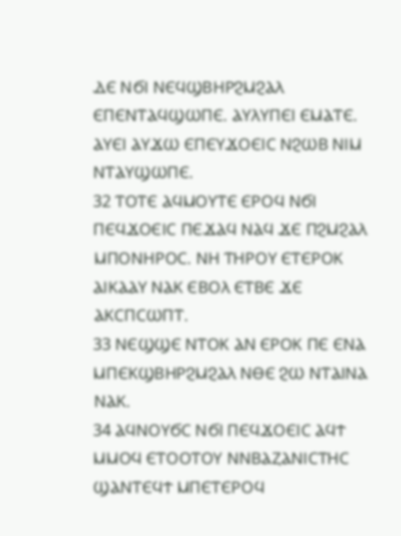ⲆⲈ ⲚϬⲒ ⲚⲈϤϢⲂⲎⲢϨⲘϨⲀⲖ ⲈⲠⲈⲚⲦⲀϤϢⲰⲠⲈ. ⲀⲨⲖⲨⲠⲈⲒ ⲈⲘⲀⲦⲈ. ⲀⲨⲈⲒ ⲀⲨϪⲰ ⲈⲠⲈⲨϪⲞⲈⲒⲤ ⲚϨⲰⲂ ⲚⲒⲘ ⲚⲦⲀⲨϢⲰⲠⲈ.
32 ⲦⲞⲦⲈ ⲀϤⲘⲞⲨⲦⲈ ⲈⲢⲞϤ ⲚϬⲒ ⲠⲈϤϪⲞⲈⲒⲤ ⲠⲈϪⲀϤ ⲚⲀϤ ϪⲈ ⲠϨⲘϨⲀⲖ ⲘⲠⲞⲚⲎⲢⲞⲤ. ⲚⲎ ⲦⲎⲢⲞⲨ ⲈⲦⲈⲢⲞⲔ ⲀⲒⲔⲀⲀⲨ ⲚⲀⲔ ⲈⲂⲞⲖ ⲈⲦⲂⲈ ϪⲈ ⲀⲔⲤⲠⲤⲰⲠⲦ.
33 ⲚⲈϢϢⲈ ⲚⲦⲞⲔ ⲀⲚ ⲈⲢⲞⲔ ⲠⲈ ⲈⲚⲀ ⲘⲠⲈⲔϢⲂⲎⲢϨⲘϨⲀⲖ ⲚⲐⲈ ϨⲰ ⲚⲦⲀⲒⲚⲀ ⲚⲀⲔ.
34 ⲀϤⲚⲞⲨϬⲤ ⲚϬⲒ ⲠⲈϤϪⲞⲈⲒⲤ ⲀϤϮ ⲘⲘⲞϤ ⲈⲦⲞⲞⲦⲞⲨ ⲚⲚⲂⲀⲌⲀⲚⲒⲤⲦⲎⲤ ϢⲀⲚⲦⲈϤϮ ⲘⲠⲈⲦⲈⲢⲞϤ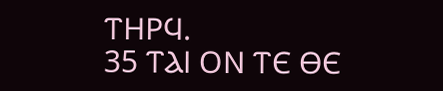ⲦⲎⲢϤ.
35 ⲦⲀⲒ ⲞⲚ ⲦⲈ ⲐⲈ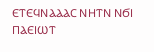ⲈⲦⲈϤⲚⲀⲀⲀⲤ ⲚⲎⲦⲚ ⲚϬⲒ ⲠⲀⲈⲒⲰⲦ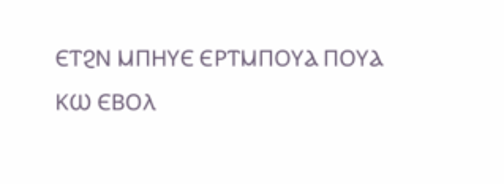ⲈⲦϨⲚ ⲘⲠⲎⲨⲈ ⲈⲢⲦⲘⲠⲞⲨⲀ ⲠⲞⲨⲀ ⲔⲰ ⲈⲂⲞⲖ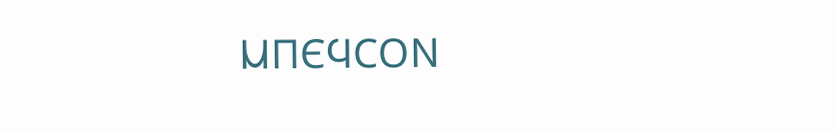ⲘⲠⲈϤⲤⲞⲚ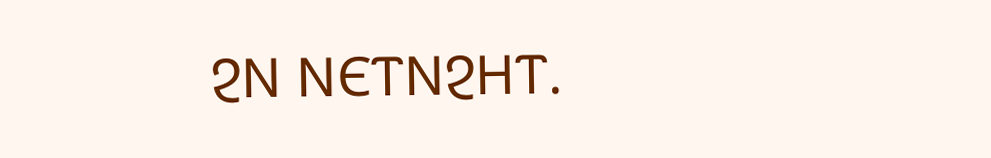ϨⲚ ⲚⲈⲦⲚϨⲎⲦ.